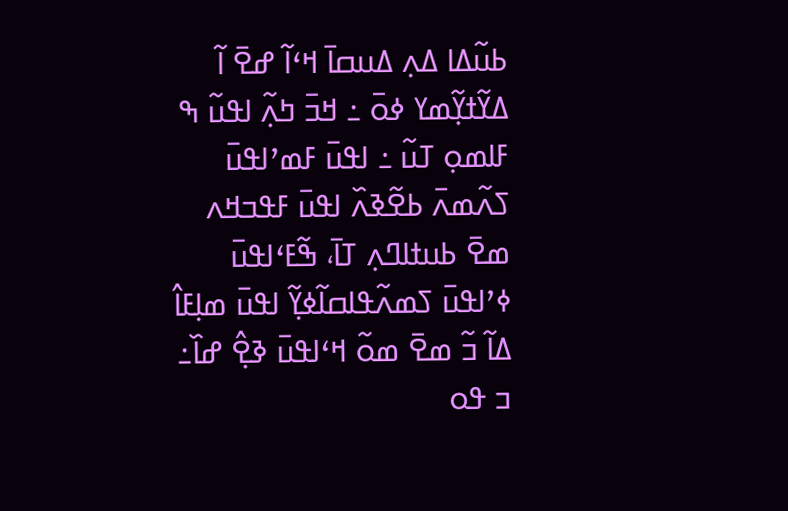ߕߎ߬ߡߊ ߡߍ߲ ߡߎߛߊ߫ ߞߵߊ߬ ߝߐ߫ ߊ߬ ߡߌ߬ߙߌ߲߬ߘߌ ߦߋ߫ ߸ ߞߏ߫ ߤߍ߲߬ ߊߟߎ߬ ߒ ߓߊߘߋ߲ ߠߎ߬ ߸ ߊߟߎ߫ ߓߘߴߊߟߎ߫ ߖߍ߬ߘߍ߫ ߕߐ߬ߢߍ߰ ߊߟߎ߫ ߓߟߏߞߍ ߘߐ߫ ߕߎߙߊߣߍ߲ ߠߊ߫، ߒ߬ߓߵߊߟߎ߫ ߦߴߊߟߎ߫ ߖߘߍ߬ߟߊߛߊ߬ߦߌ߲߬ ߊߟߎ߫ ߘߊ߲ߓߊ߮ ߡߊ߬ ߏ߬ ߘߐ߫ ߘߋ߬ ߞߵߊߟߎ߫ ߢߐ߲߮ ߝߊ߰߸ ߏ ߟߋ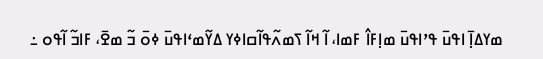ߘߌߡߊ߲߫ ߊߟߎ߫ ߟߴߊߟߎ߫ ߘߊ߲ߓߊ߮ ߓߘߊ، ߊ߬ ߞߊ߬ ߖߘߍ߬ߟߊ߬ߛߊߦߌ ߡߌ߬ߘߵߊߟߎ߫ ߦߋ߫ ߏ߬ ߘߐ߫، ߓߊߏ߬ ߊ߬ߟߋ ߸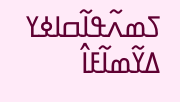ߖߘߍ߬ߟߊ߬ߛߊߦߌ ߡߌ߬ߘߊ߬ߓߊ߮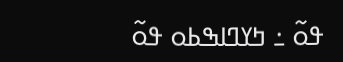ߟߋ߬ ߸ ߤߌߣߊߒߕߋ ߟߋ߬